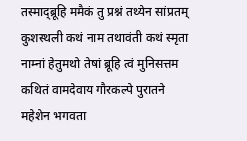तस्माद्ब्रूहि ममैकं तु प्रश्नं तथ्येन सांप्रतम्
कुशस्थली कथं नाम तथावंती कथं स्मृता
नाम्नां हेतुमथो तेषां ब्रूहि त्वं मुनिसत्तम
कथितं वामदेवाय गौरकल्पे पुरातने
महेशेन भगवता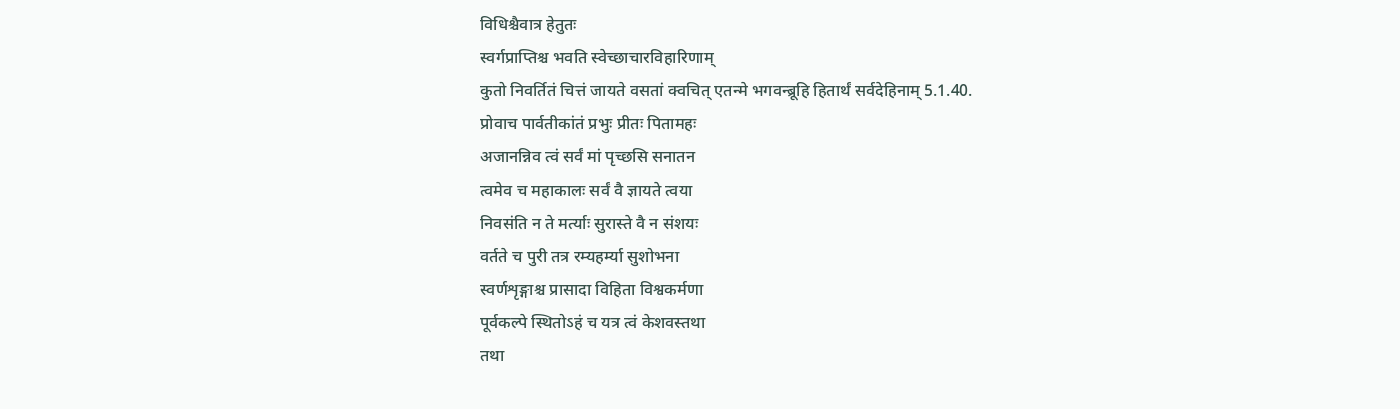विधिश्चैवात्र हेतुतः
स्वर्गप्राप्तिश्च भवति स्वेच्छाचारविहारिणाम्
कुतो निवर्तितं चित्तं जायते वसतां क्वचित् एतन्मे भगवन्ब्रूहि हितार्थं सर्वदेहिनाम् 5.1.40.
प्रोवाच पार्वतीकांतं प्रभुः प्रीतः पितामहः
अजानन्निव त्वं सर्वं मां पृच्छसि सनातन
त्वमेव च महाकालः सर्वं वै ज्ञायते त्वया
निवसंति न ते मर्त्याः सुरास्ते वै न संशयः
वर्तते च पुरी तत्र रम्यहर्म्या सुशोभना
स्वर्णशृङ्गाश्च प्रासादा विहिता विश्वकर्मणा
पूर्वकल्पे स्थितोऽहं च यत्र त्वं केशवस्तथा
तथा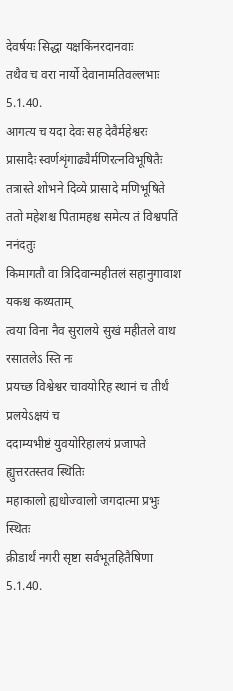देवर्षयः सिद्धा यक्षकिंनरदानवाः
तथैव च वरा नार्यो देवानामतिवल्लभाः 5.1.40.
आगत्य च यदा देवः सह देवैर्महेश्वरः
प्रासादैः स्वर्णशृंगाढ्यैर्मणिरत्नविभूषितैः
तत्रास्ते शोभने दिव्ये प्रासादे मणिभूषिते
ततो महेशश्च पितामहश्च समेत्य तं विश्वपतिं ननंदतुः
किमागतौ वा त्रिदिवान्महीतलं सहानुगावाश यकश्च कथ्यताम्
त्वया विना नैव सुरालये सुखं महीतले वाथ रसातलेऽ स्ति नः
प्रयच्छ विश्वेश्वर चावयोरिह स्थानं च तीर्थं प्रलयेऽक्षयं च
ददाम्यभीष्टं युवयोरिहालयं प्रजापते ह्युत्तरतस्तव स्थितिः
महाकालो ह्यधोज्वालो जगदात्मा प्रभुः स्थितः
क्रीडार्थं नगरी सृष्टा सर्वभूतहितैषिणा 5.1.40.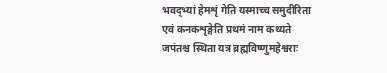भवद्भ्यां हेमशृं गेति यस्माच्च समुदीरिता
एवं कनकशृङ्गेति प्रथमं नाम कथ्यते
जपंतश्च स्थिता यत्र ब्रह्मविष्णुमहेश्वराः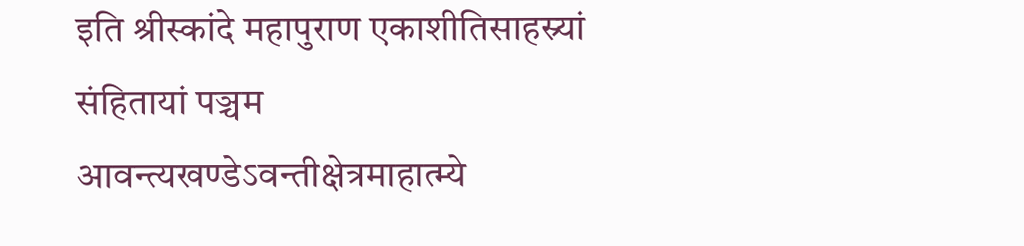इति श्रीस्कांदे महापुराण एकाशीतिसाहस्र्यां संहितायां पञ्चम आवन्त्यखण्डेऽवन्तीक्षेत्रमाहात्म्ये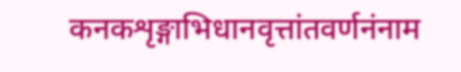कनकशृङ्गाभिधानवृत्तांतवर्णनंनाम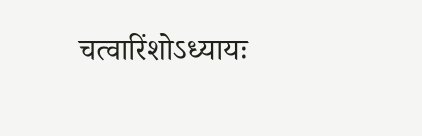चत्वारिंशोऽध्यायः